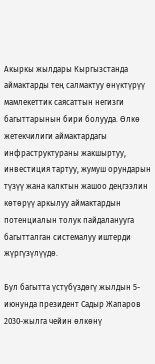Акыркы жылдары Кыргызстанда аймактарды тең салмактуу өнүктүрүү мамлекеттик саясаттын негизги багыттарынын бири болууда. Өлкө жетекчилиги аймактардагы инфраструктураны жакшыртуу, инвестиция тартуу, жумуш орундарын түзүү жана калктын жашоо деңгээлин көтөрүү аркылуу аймактардын потенциалын толук пайдаланууга багытталган системалуу иштерди жүргүзүлүүдө.

Бул багытта үстүбүздөгү жылдын 5-июнунда президент Садыр Жапаров 2030-жылга чейин өлкөнү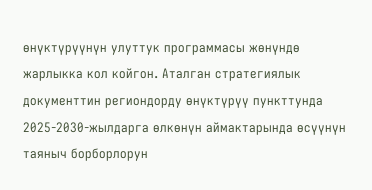өнүктүрүүнүн улуттук программасы жөнүндө жарлыкка кол койгон. Аталган стратегиялык документтин региондорду өнүктүрүү пункттунда 2025-2030-жылдарга өлкөнүн аймактарында өсүүнүн таяныч борборлорун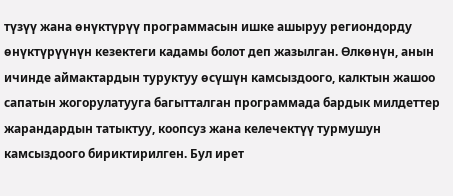түзүү жана өнүктүрүү программасын ишке ашыруу региондорду өнүктүрүүнүн кезектеги кадамы болот деп жазылган. Өлкөнүн, анын ичинде аймактардын туруктуу өсүшүн камсыздоого, калктын жашоо сапатын жогорулатууга багытталган программада бардык милдеттер жарандардын татыктуу, коопсуз жана келечектүү турмушун камсыздоого бириктирилген. Бул ирет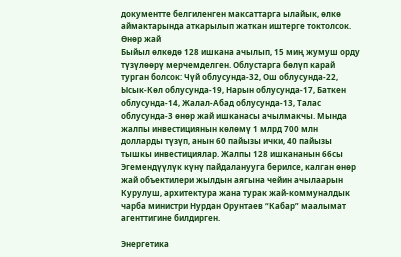документте белгиленген максаттарга ылайык, өлкө аймактарында аткарылып жаткан иштерге токтолсок.
Өнөр жай
Быйыл өлкөдө 128 ишкана ачылып, 15 миң жумуш орду түзүлөөрү мерчемделген. Облустарга бөлүп карай турган болсок: Чүй облусунда-32, Ош облусунда-22, Ысык-Көл облусунда-19, Нарын облусунда-17, Баткен облусунда-14, Жалал-Абад облусунда-13, Талас облусунда-3 өнөр жай ишканасы ачылмакчы. Мында жалпы инвестициянын көлөмү 1 млрд 700 млн долларды түзүп, анын 60 пайызы ички, 40 пайызы тышкы инвестициялар. Жалпы 128 ишкананын 66сы Эгемендүүлүк күнү пайдаланууга берилсе, калган өнөр жай объектилери жылдын аягына чейин ачылаарын Курулуш, архитектура жана турак жай-коммуналдык чарба министри Нурдан Орунтаев “Кабар” маалымат агенттигине билдирген.

Энергетика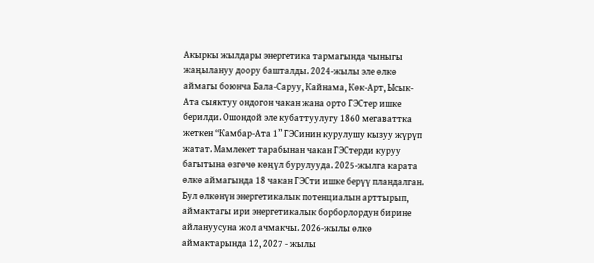Акыркы жылдары энергетика тармагында чыныгы жаңылануу доору башталды. 2024-жылы эле өлкө аймагы боюнча Бала-Саруу, Кайнама, Көк-Арт, Ысык-Ата сыяктуу ондогон чакан жана орто ГЭСтер ишке берилди. Ошондой эле кубаттуулугу 1860 мегаваттка жеткен “Камбар-Ата 1” ГЭСинин курулушу кызуу жүрүп жатат. Мамлекет тарабынан чакан ГЭСтерди куруу багытына өзгөчө көңүл бурулууда. 2025-жылга карата өлкө аймагында 18 чакан ГЭСти ишке берүү пландалган. Бул өлкөнүн энергетикалык потенциалын арттырып, аймактагы ири энергетикалык борборлордун бирине айлануусуна жол ачмакчы. 2026-жылы өлкө аймактарында 12, 2027 - жылы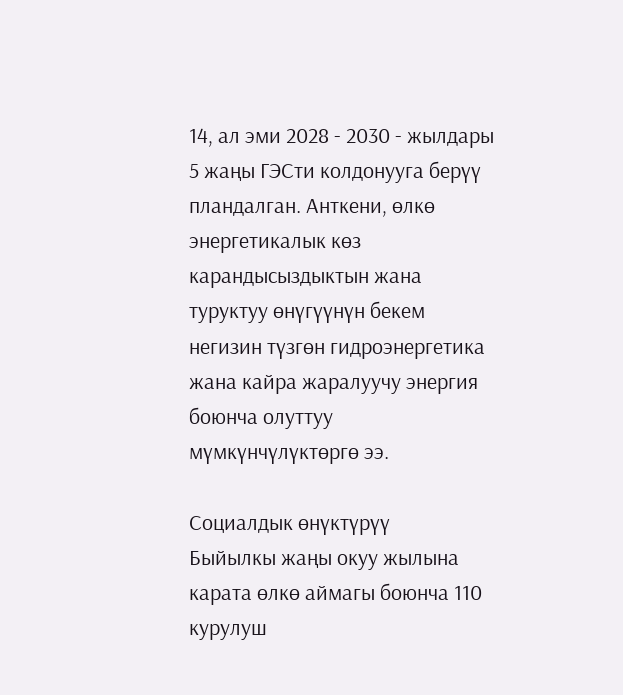14, ал эми 2028 - 2030 - жылдары 5 жаңы ГЭСти колдонууга берүү пландалган. Анткени, өлкө энергетикалык көз карандысыздыктын жана туруктуу өнүгүүнүн бекем негизин түзгөн гидроэнергетика жана кайра жаралуучу энергия боюнча олуттуу мүмкүнчүлүктөргө ээ.

Социалдык өнүктүрүү
Быйылкы жаңы окуу жылына карата өлкө аймагы боюнча 110 курулуш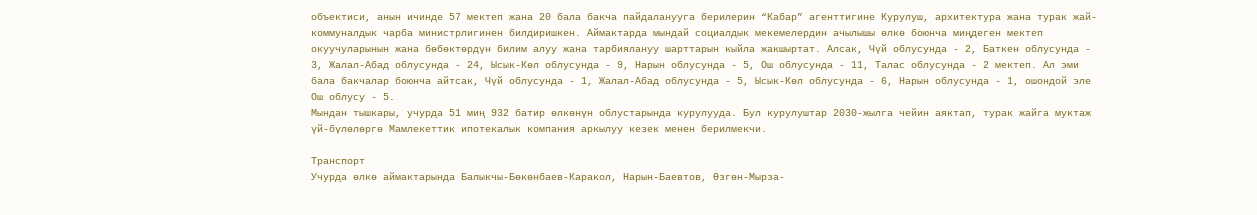объектиси, анын ичинде 57 мектеп жана 20 бала бакча пайдаланууга берилерин “Кабар” агенттигине Курулуш, архитектура жана турак жай-коммуналдык чарба министрлигинен билдиришкен. Аймактарда мындай социалдык мекемелердин ачылышы өлкө боюнча миңдеген мектеп окуучуларынын жана бөбөктөрдүн билим алуу жана тарбиялануу шарттарын кыйла жакшыртат. Алсак, Чүй облусунда - 2, Баткен облусунда - 3, Жалал-Абад облусунда - 24, Ысык-Көл облусунда - 9, Нарын облусунда - 5, Ош облусунда - 11, Талас облусунда - 2 мектеп. Ал эми бала бакчалар боюнча айтсак, Чүй облусунда - 1, Жалал-Абад облусунда - 5, Ысык-Көл облусунда - 6, Нарын облусунда - 1, ошондой эле Ош облусу - 5.
Мындан тышкары, учурда 51 миң 932 батир өлкөнүн облустарында курулууда. Бул курулуштар 2030-жылга чейин аяктап, турак жайга муктаж үй-бүлөлөргө Мамлекеттик ипотекалык компания аркылуу кезек менен берилмекчи.

Транспорт
Учурда өлкө аймактарында Балыкчы-Бөкөнбаев-Каракол, Нарын-Баевтов, Өзгөн-Мырза-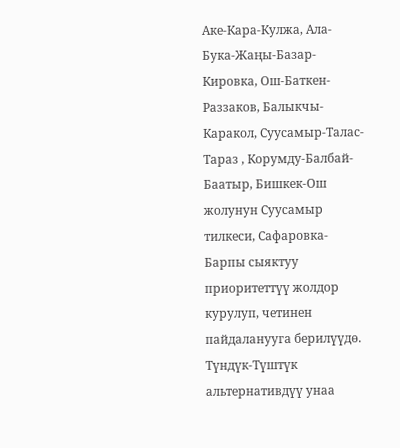Аке-Кара-Кулжа, Ала-Бука-Жаңы-Базар-Кировка, Ош-Баткен-Раззаков, Балыкчы-Каракол, Суусамыр-Талас-Тараз , Корумду-Балбай-Баатыр, Бишкек-Ош жолунун Суусамыр тилкеси, Сафаровка-Барпы сыяктуу приоритеттүү жолдор курулуп, четинен пайдаланууга берилүүдө. Түндүк-Түштүк альтернативдүү унаа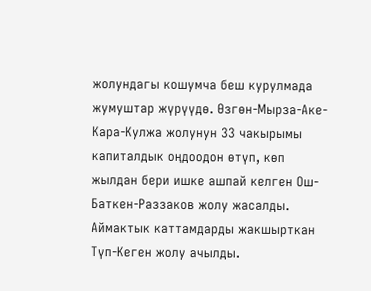жолундагы кошумча беш курулмада жумуштар жүрүүдө. Өзгөн-Мырза-Аке-Кара-Кулжа жолунун 33 чакырымы капиталдык оңдоодон өтүп, көп жылдан бери ишке ашпай келген Ош-Баткен-Раззаков жолу жасалды. Аймактык каттамдарды жакшырткан Түп-Кеген жолу ачылды.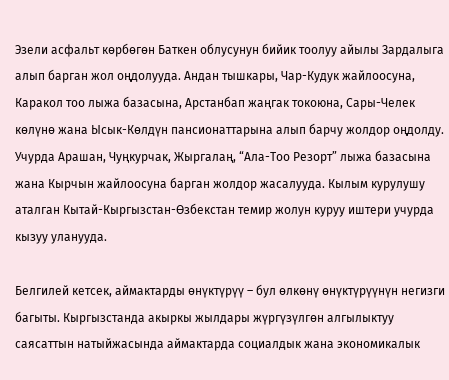Эзели асфальт көрбөгөн Баткен облусунун бийик тоолуу айылы Зардалыга алып барган жол оңдолууда. Андан тышкары, Чар-Кудук жайлоосуна, Каракол тоо лыжа базасына, Арстанбап жаңгак токоюна, Сары-Челек көлүнө жана Ысык-Көлдүн пансионаттарына алып барчу жолдор оңдолду. Учурда Арашан, Чуңкурчак, Жыргалаң, “Ала-Тоо Резорт” лыжа базасына жана Кырчын жайлоосуна барган жолдор жасалууда. Кылым курулушу аталган Кытай-Кыргызстан-Өзбекстан темир жолун куруу иштери учурда кызуу уланууда.

Белгилей кетсек, аймактарды өнүктүрүү – бул өлкөнү өнүктүрүүнүн негизги багыты. Кыргызстанда акыркы жылдары жүргүзүлгөн алгылыктуу саясаттын натыйжасында аймактарда социалдык жана экономикалык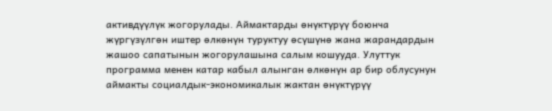активдүүлүк жогорулады. Аймактарды өнүктүрүү боюнча жүргүзүлгөн иштер өлкөнүн туруктуу өсүшүнө жана жарандардын жашоо сапатынын жогорулашына салым кошууда. Улуттук программа менен катар кабыл алынган өлкөнүн ар бир облусунун аймакты социалдык-экономикалык жактан өнүктүрүү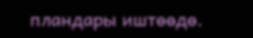пландары иштөөдө.